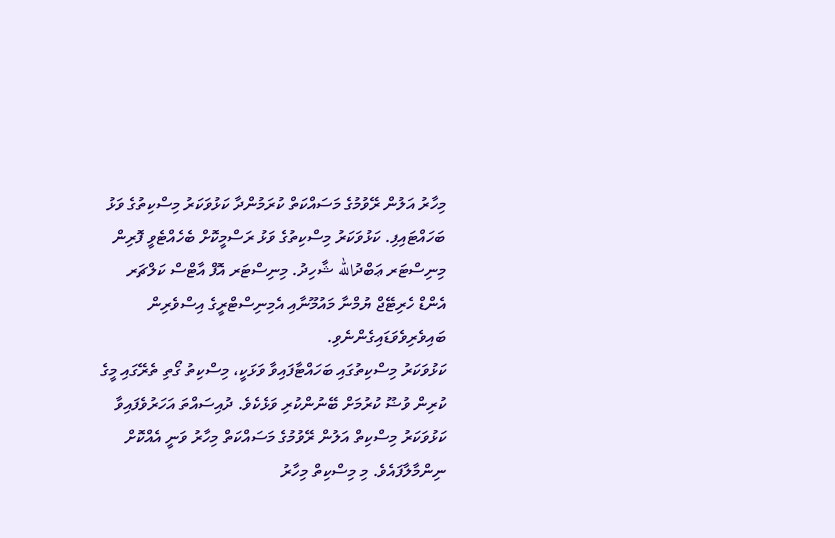މިހާރު އަލުން ރޭވުމުގެ މަސައްކަތް ކުރަމުންދާ ކަޅުވަކަރު މިސްކިތުގެ ވަޅު ބަހައްޓައިފި. ކަޅުވަކަރު މިސްކިތުގެ ވަޅު ރަސްމީކޮށް ބެހެއްޓެވީ ފޮރިން މިނިސްޓަރ ޢަބްދުالله ޝާހިދު. މިނިސްޓަރ އޮފް އާޓްސް ކަލްޗަރ އެންޑް ހެރިޓޭޖް ޔުމްނާ މައުމޫނާއި އެމިނިސްޓްރީގެ އިސްވެރިން ބައިވެރިވެވަޑައިގެންނެވި.
ކަޅުވަކަރު މިސްކިތުގައި ބަހައްޓާފައިވާ ވަޅަކީ، މިސްކިތު ގޯތި ތެރޭގައި މީގެ ކުރިން ވުޟޫ ކުރުމަށް ބޭނުންކުރި ވަޅެކެވެ. ދުއިސައްތަ އަހަރުވެފައިވާ ކަޅުވަކަރު މިސްކިތް އަލުން ރޭވުމުގެ މަސައްކަތް މިހާރު ވަނީ އެއްކޮށް ނިންމާލާފައެވެ. މި މިސްކިތް މިހާރު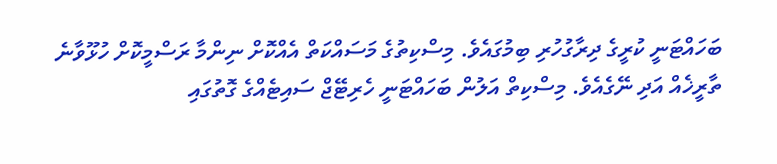ބަހައްޓަނީ ކުރީގެ ދިރާގުހުރި ބިމުގައެވެ. މިސްކިތުގެ މަސައްކަތް އެއްކޮށް ނިންމާ ރަސްމީކޮށް ހުޅޫވާނެ ތާރީޚެއް އަދި ނޭގެއެވެ. މިސްކިތް އަލުން ބަހައްޓަނީ ހެރިޓޭޖް ސައިޓެއްގެ ގޮތުގައި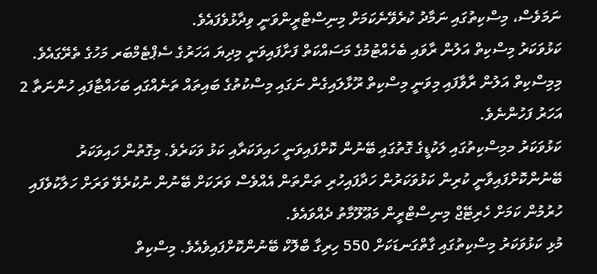ނަމަވެސް، މިސްކިތުގައި ނަމާދު ކުރެވޭނެކަމަށް މިނިސްޓްރީންވަނީ ވިދާޅުވެފައެވެ.
ކަޅުވަކަރު މިސްކިތް އަލުން ރާވައި ބެހެއްޓުމުގެ މަސައްކަތް ފަށާފައިވަނީ މިދިޔަ އަހަރުގެ ސެޕްޓެމްބަރ މަހުގެ ތެރޭގައެވެ. މިމިސްކިތް އަލުން ރާވާފައި މިވަނީ މިސްކިތް ރޫޅާލައިގެން ނަގައި މިސްކުތުގެ ބައިތައް ތަނެއްގައި ބަހައްޓާފައި ހުންނަތާ 2 އަހަރު ފަހުންނެވެ.
ކަޅުވަކަރު މމިސްކިތުގައި ލަކުޑީގެ ގޮތުގައި ބޭނުން ކޮށްފައިވަނީ ހައިވަކަރާއި ކަޅު ވަކަރެވެ. މިގޮތުން ހައިވަކަރު ބޭނުންކޮށްފައިވާނީ ކުރިން ކަޅުވަކަރުން ހަދާފައިހުރި ތަންތަން އެއްވެސް ވަރަކަށް ބޭނުން ނުކުރެވޭ ވަރަށް ހަލާކުވެފައި ހުރުމުން ކަމަށް ހެރިޓޭޖް މިނިސްޓްރީން މަޢޫލޫމާތު ދެއްވައެވެ.
މުޅި ކަޅުވަކަރު މިސްކިތުގައި ގާތްގަނޑަކަށް 550 ހިރިގާ ބްލޮކް ބޭނުންކޮށްފައިވެއެވެ. މިސްކިތް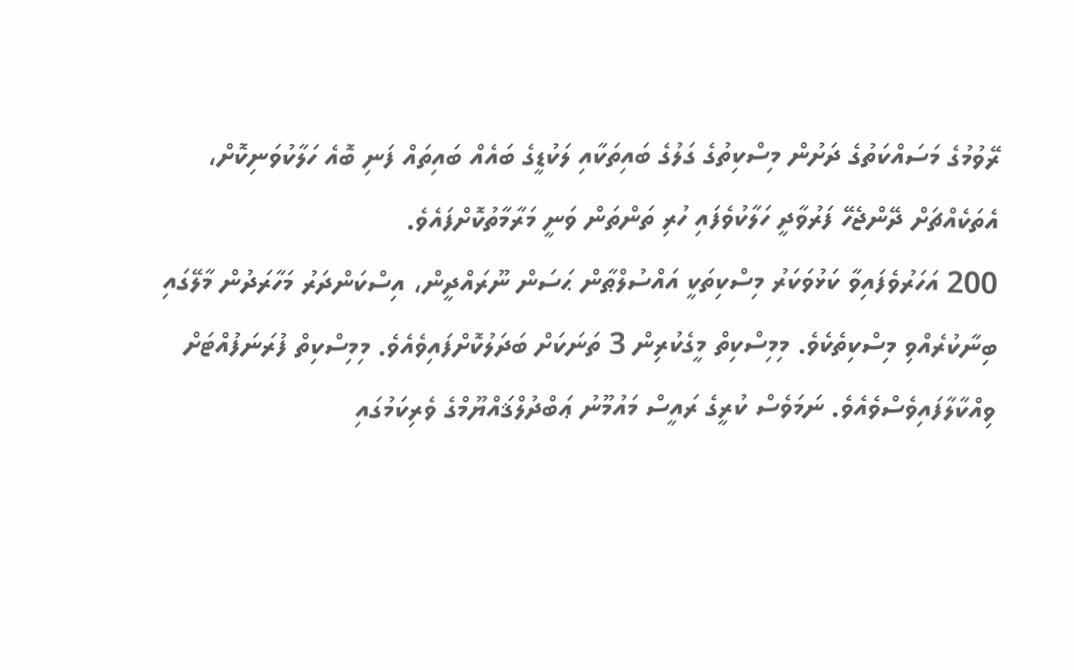ރޭވުމުގެ މަސައްކަތުގެ ދަށުން މިސްކިތުގެ ގަލުގެ ބައިތަކާއި ލަކުޑީގެ ބައެއް ބައިތައް ފަނި ބޮއެ ހަލާކުވަނިކޮށް، އެތަކެއްޗަށް ދޭންޖެހޭ ފަރުވާދީ ހަލާކުވެފައި ހުރި ތަންތަން ވަނީ މަރާމާތުކޮށްފައެވެ.
200 އަހަރުވެފައިވާ ކަޅުވަކަރު މިސްކިތަކީ އައްސުލްޠާން ޙަސަން ނޫރައްދީން، އިސްކަންދަރު މަހާރަދުން މާލޭގައި ބިނާކުރެއްވި މިސްކިތެކެވެ. މިމިސްކިތް މީގެކުރިން 3 ތަނަކަށް ބަދަލުކޮށްފައިވެއެވެ. މިމިސްކިތް ފުރަނަފުއްޓަށް ވިއްކާލާފައިވެސްވެއެވެ. ނަމަވެސް ކުރީގެ ރައީސް މައުމޫނު ޢަބްދުލްޤައްޔޫމްގެ ވެރިކަމުގައި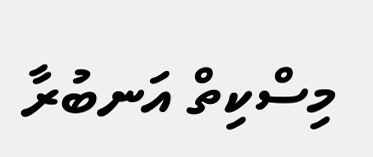މިސްކިތް އަނބުރާ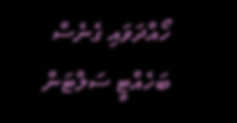ހޯއްދަވައި ގެނެސް ބަހެއްޓީ ސަލްޓަން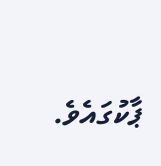ޕާކުގައެވެ.